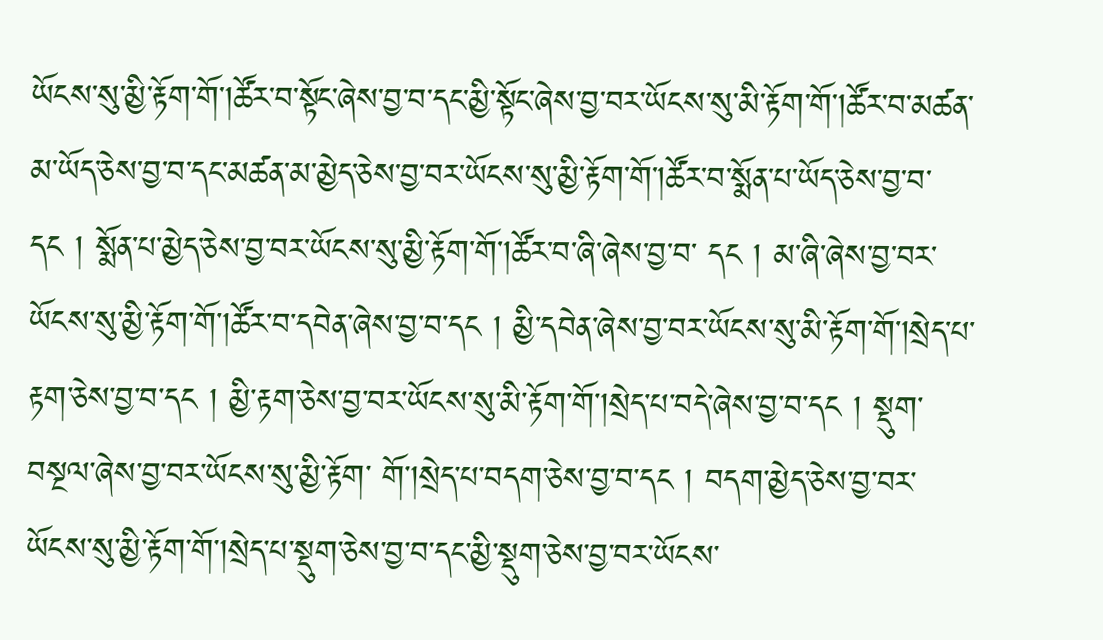ཡོངས་སུ་མྱི་རྟོག་གོ་།ཚོར་བ་སྟོང་ཞེས་བྱ་བ་དང་མྱི་སྟོང་ཞེས་བྱ་བར་ཡོངས་སུ་མི་རྟོག་གོ་།ཚོར་བ་མཚན་མ་ཡོད་ཅེས་བྱ་བ་དང་མཚན་མ་མྱེད་ཅེས་བྱ་བར་ཡོངས་སུ་མྱི་རྟོག་གོ་།ཚོར་བ་སྨོན་པ་ཡོད་ཅེས་བྱ་བ་དང ། སྨོན་པ་མྱེད་ཅེས་བྱ་བར་ཡོངས་སུ་མྱི་རྟོག་གོ་།ཚོར་བ་ཞི་ཞེས་བྱ་བ་ དང ། མ་ཞི་ཞེས་བྱ་བར་ཡོངས་སུ་མྱི་རྟོག་གོ་།ཚོར་བ་དབེན་ཞེས་བྱ་བ་དང ། མྱི་དབེན་ཞེས་བྱ་བར་ཡོངས་སུ་མི་རྟོག་གོ་།སྲེད་པ་རྟག་ཅེས་བྱ་བ་དང ། མྱི་རྟག་ཅེས་བྱ་བར་ཡོངས་སུ་མི་རྟོག་གོ་།སྲེད་པ་བདེ་ཞེས་བྱ་བ་དང ། སྡུག་བསྔལ་ཞེས་བྱ་བར་ཡོངས་སུ་མྱི་རྟོག་ གོ་།སྲེད་པ་བདག་ཅེས་བྱ་བ་དང ། བདག་མྱེད་ཅེས་བྱ་བར་ཡོངས་སུ་མྱི་རྟོག་གོ་།སྲེད་པ་སྡུག་ཅེས་བྱ་བ་དང་མྱི་སྡུག་ཅེས་བྱ་བར་ཡོངས་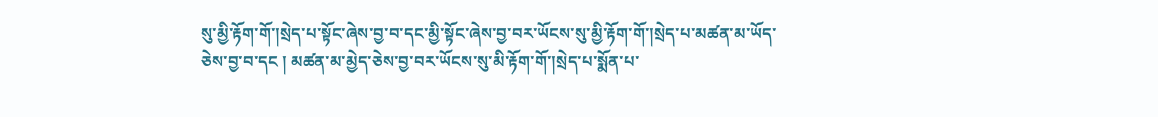སུ་མྱི་རྟོག་གོ་།སྲེད་པ་སྟོང་ཞེས་བྱ་བ་དང་མྱི་སྟོང་ཞེས་བྱ་བར་ཡོངས་སུ་མྱི་རྟོག་གོ་།སྲེད་པ་མཚན་མ་ཡོད་ཅེས་བྱ་བ་དང ། མཚན་མ་མྱེད་ཅེས་བྱ་བར་ཡོངས་སུ་མི་རྟོག་གོ་།སྲེད་པ་སྨོན་པ་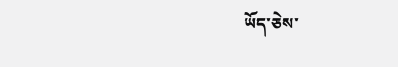ཡོད་ཅེས་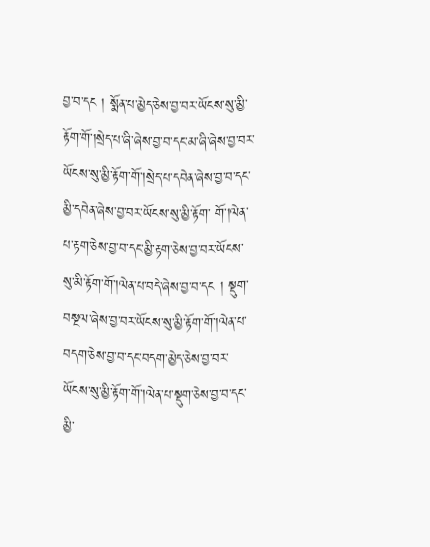བྱ་བ་དང ། སྨོན་པ་མྱེད་ཅེས་བྱ་བར་ཡོངས་སུ་མྱི་རྟོག་གོ་།སྲེད་པ་ཞི་ཞེས་བྱ་བ་དང་མ་ཞི་ཞེས་བྱ་བར་ཡོངས་སུ་མྱི་རྟོག་གོ་།སྲེད་པ་དབེན་ཞེས་བྱ་བ་དང་མྱི་དབེན་ཞེས་བྱ་བར་ཡོངས་སུ་མྱི་རྟོག་ གོ་།ལེན་པ་རྟག་ཅེས་བྱ་བ་དང་མྱི་རྟག་ཅེས་བྱ་བར་ཡོངས་སུ་མི་རྟོག་གོ་།ལེན་པ་བདེ་ཞེས་བྱ་བ་དང ། སྡུག་བསྔལ་ཞེས་བྱ་བར་ཡོངས་སུ་མྱི་རྟོག་གོ་།ལེན་པ་བདག་ཅེས་བྱ་བ་དང་བདག་མྱེད་ཅེས་བྱ་བར་ཡོངས་སུ་མྱི་རྟོག་གོ་།ལེན་པ་སྡུག་ཅེས་བྱ་བ་དང་མྱི་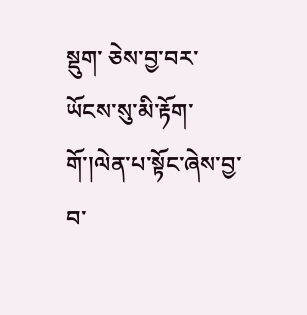སྡུག་ ཅེས་བྱ་བར་ཡོངས་སུ་མི་རྟོག་གོ་།ལེན་པ་སྟོང་ཞེས་བྱ་བ་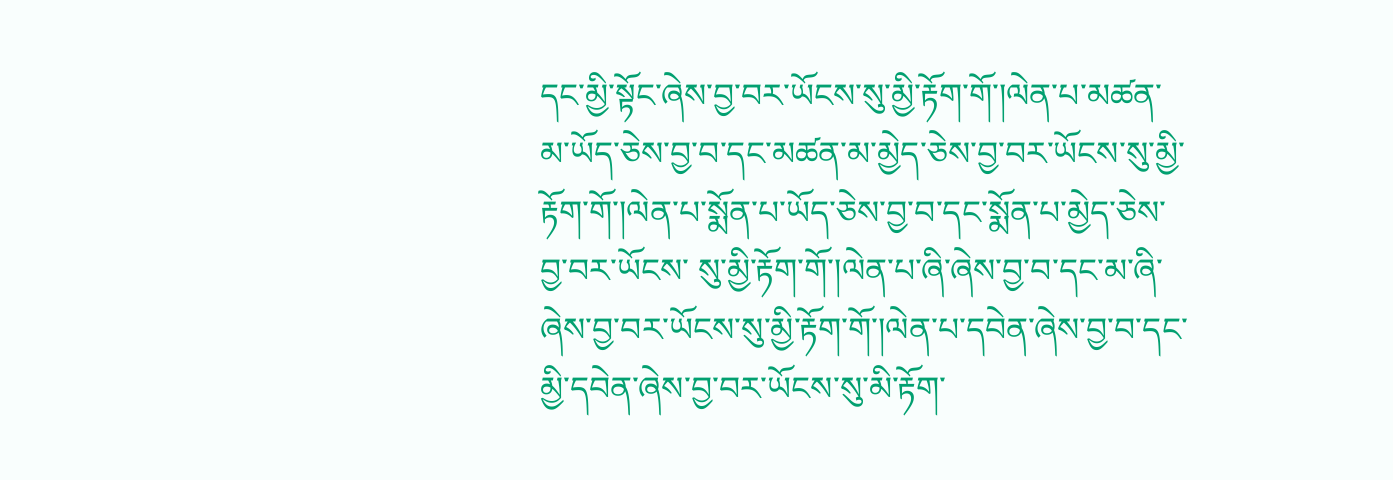དང་མྱི་སྟོང་ཞེས་བྱ་བར་ཡོངས་སུ་མྱི་རྟོག་གོ་།ལེན་པ་མཚན་མ་ཡོད་ཅེས་བྱ་བ་དང་མཚན་མ་མྱེད་ཅེས་བྱ་བར་ཡོངས་སུ་མྱི་རྟོག་གོ་།ལེན་པ་སྨོན་པ་ཡོད་ཅེས་བྱ་བ་དང་སྨོན་པ་མྱེད་ཅེས་བྱ་བར་ཡོངས་ སུ་མྱི་རྟོག་གོ་།ལེན་པ་ཞི་ཞེས་བྱ་བ་དང་མ་ཞི་ཞེས་བྱ་བར་ཡོངས་སུ་མྱི་རྟོག་གོ་།ལེན་པ་དབེན་ཞེས་བྱ་བ་དང་མྱི་དབེན་ཞེས་བྱ་བར་ཡོངས་སུ་མི་རྟོག་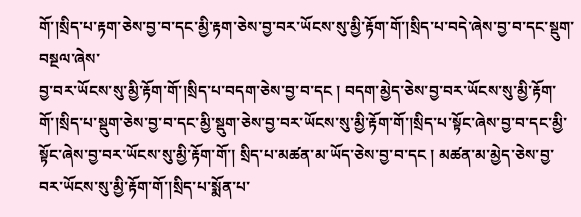གོ་།སྲིད་པ་རྟག་ཅེས་བྱ་བ་དང་མྱི་རྟག་ཅེས་བྱ་བར་ཡོངས་སུ་མྱི་རྟོག་གོ་།སྲིད་པ་བདེ་ཞེས་བྱ་བ་དང་སྡུག་བསྔལ་ཞེས་
བྱ་བར་ཡོངས་སུ་མྱི་རྟོག་གོ་།སྲིད་པ་བདག་ཅེས་བྱ་བ་དང ། བདག་མྱེད་ཅེས་བྱ་བར་ཡོངས་སུ་མྱི་རྟོག་གོ་།སྲིད་པ་སྡུག་ཅེས་བྱ་བ་དང་མྱི་སྡུག་ཅེས་བྱ་བར་ཡོངས་སུ་མྱི་རྟོག་གོ་།སྲིད་པ་སྟོང་ཞེས་བྱ་བ་དང་མྱི་སྟོང་ཞེས་བྱ་བར་ཡོངས་སུ་མྱི་རྟོག་གོ་། སྲིད་པ་མཚན་མ་ཡོད་ཅེས་བྱ་བ་དང ། མཚན་མ་མྱེད་ཅེས་བྱ་བར་ཡོངས་སུ་མྱི་རྟོག་གོ་།སྲིད་པ་སྨོན་པ་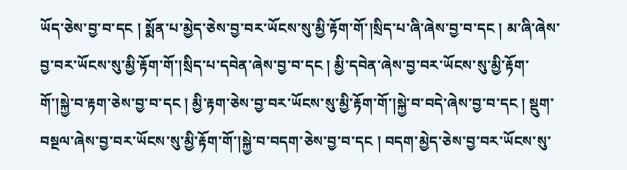ཡོད་ཅེས་བྱ་བ་དང ། སྨོན་པ་མྱེད་ཅེས་བྱ་བར་ཡོངས་སུ་མྱི་རྟོག་གོ་།སྲིད་པ་ཞི་ཞེས་བྱ་བ་དང ། མ་ཞི་ཞེས་བྱ་བར་ཡོངས་སུ་མྱི་རྟོག་གོ་།སྲིད་པ་དབེན་ཞེས་བྱ་བ་དང ། མྱི་དབེན་ཞེས་བྱ་བར་ཡོངས་སུ་མྱི་རྟོག་གོ་།སྐྱེ་བ་རྟག་ཅེས་བྱ་བ་དང ། མྱི་རྟག་ཅེས་བྱ་བར་ཡོངས་སུ་མྱི་རྟོག་གོ་།སྐྱེ་བ་བདེ་ཞེས་བྱ་བ་དང ། སྡུག་བསྔལ་ཞེས་བྱ་བར་ཡོངས་སུ་མྱི་རྟོག་གོ་།སྐྱེ་བ་བདག་ཅེས་བྱ་བ་དང ། བདག་མྱེད་ཅེས་བྱ་བར་ཡོངས་སུ་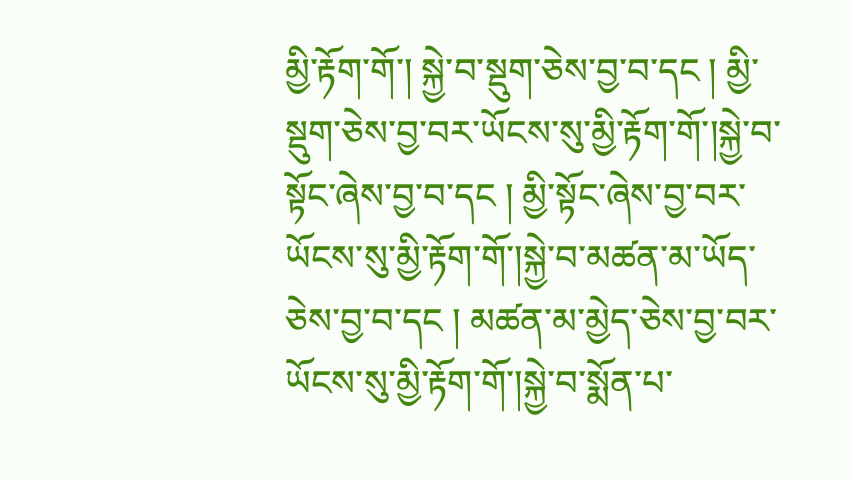མྱི་རྟོག་གོ་། སྐྱེ་བ་སྡུག་ཅེས་བྱ་བ་དང ། མྱི་སྡུག་ཅེས་བྱ་བར་ཡོངས་སུ་མྱི་རྟོག་གོ་།སྐྱེ་བ་སྟོང་ཞེས་བྱ་བ་དང ། མྱི་སྟོང་ཞེས་བྱ་བར་ཡོངས་སུ་མྱི་རྟོག་གོ་།སྐྱེ་བ་མཚན་མ་ཡོད་ཅེས་བྱ་བ་དང ། མཚན་མ་མྱེད་ཅེས་བྱ་བར་ཡོངས་སུ་མྱི་རྟོག་གོ་།སྐྱེ་བ་སྨོན་པ་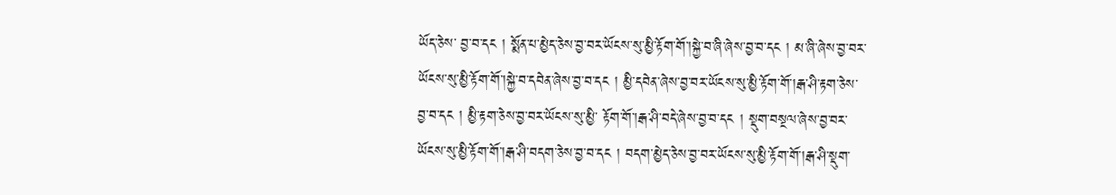ཡོད་ཅེས་ བྱ་བ་དང ། སྨོན་པ་མྱེད་ཅེས་བྱ་བར་ཡོངས་སུ་མྱི་རྟོག་གོ་།སྐྱེ་བ་ཞི་ཞེས་བྱ་བ་དང ། མ་ཞི་ཞེས་བྱ་བར་ཡོངས་སུ་མྱི་རྟོག་གོ་།སྐྱེ་བ་དབེན་ཞེས་བྱ་བ་དང ། མྱི་དབེན་ཞེས་བྱ་བར་ཡོངས་སུ་མྱི་རྟོག་གོ་།རྒ་ཤི་རྟག་ཅེས་བྱ་བ་དང ། མྱི་རྟག་ཅེས་བྱ་བར་ཡོངས་སུ་མྱི་ རྟོག་གོ་།རྒ་ཤི་བདེ་ཞེས་བྱ་བ་དང ། སྡུག་བསྔལ་ཞེས་བྱ་བར་ཡོངས་སུ་མྱི་རྟོག་གོ་།རྒ་ཤི་བདག་ཅེས་བྱ་བ་དང ། བདག་མྱེད་ཅེས་བྱ་བར་ཡོངས་སུ་མྱི་རྟོག་གོ་།རྒ་ཤི་སྡུག་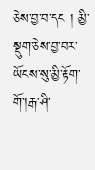ཅེས་བྱ་བ་དང ། མྱི་སྡུག་ཅེས་བྱ་བར་ཡོངས་སུ་མྱི་རྟོག་གོ་།རྒ་ཤི་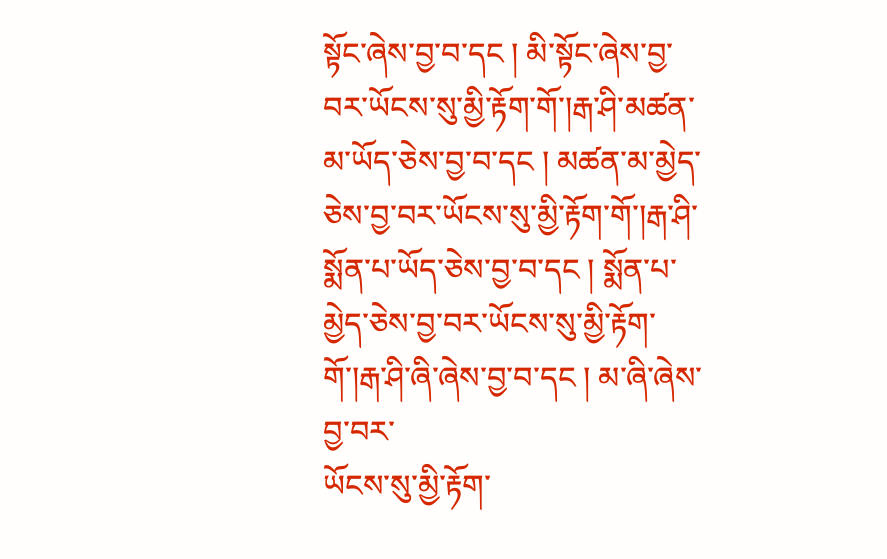སྟོང་ཞེས་བྱ་བ་དང ། མི་སྟོང་ཞེས་བྱ་བར་ཡོངས་སུ་མྱི་རྟོག་གོ་།རྒ་ཤི་མཚན་མ་ཡོད་ཅེས་བྱ་བ་དང ། མཚན་མ་མྱེད་ཅེས་བྱ་བར་ཡོངས་སུ་མྱི་རྟོག་གོ་།རྒ་ཤི་སྨོན་པ་ཡོད་ཅེས་བྱ་བ་དང ། སྨོན་པ་མྱེད་ཅེས་བྱ་བར་ཡོངས་སུ་མྱི་རྟོག་གོ་།རྒ་ཤི་ཞི་ཞེས་བྱ་བ་དང ། མ་ཞི་ཞེས་བྱ་བར་
ཡོངས་སུ་མྱི་རྟོག་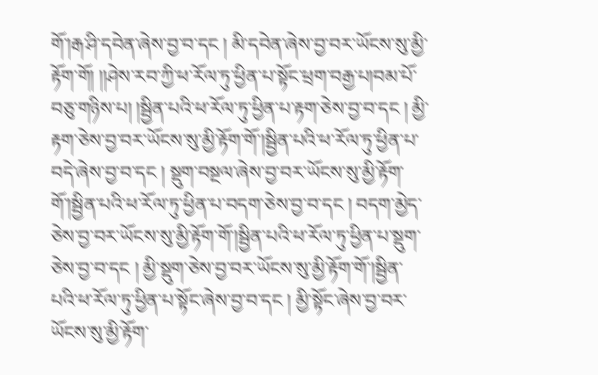གོ་།རྒ་ཤི་དབེན་ཞེས་བྱ་བ་དང ། མི་དབེན་ཞེས་བྱ་བར་ཡོངས་སུ་མྱི་རྟོག་གོ། །།ཤེས་རབ་ཀྱི་ཕ་རོལ་ཏུ་ཕྱིན་པ་སྟོང་ཕྲག་བརྒྱ་པ།བམ་པོ་བཅུ་གཉིས་པ། །སྦྱིན་པའི་ཕ་རོལ་ཏུ་ཕྱིན་པ་རྟག་ཅེས་བྱ་བ་དང ། མྱི་རྟག་ཅེས་བྱ་བར་ཡོངས་སུ་མྱི་རྟོག་གོ་།སྦྱིན་པའི་ཕ་རོལ་ཏུ་ཕྱིན་པ་བདེ་ཞེས་བྱ་བ་དང ། སྡུག་བསྔལ་ཞེས་བྱ་བར་ཡོངས་སུ་མྱི་རྟོག་གོ་།སྦྱིན་པའི་ཕ་རོལ་ཏུ་ཕྱིན་པ་བདག་ཅེས་བྱ་བ་དང ། བདག་མྱེད་ཅེས་བྱ་བར་ཡོངས་སུ་མྱི་རྟོག་གོ་།སྦྱིན་པའི་ཕ་རོལ་ཏུ་ཕྱིན་པ་སྡུག་ ཅེས་བྱ་བ་དང ། མྱི་སྡུག་ཅེས་བྱ་བར་ཡོངས་སུ་མྱི་རྟོག་གོ་།སྦྱིན་པའི་ཕ་རོལ་ཏུ་ཕྱིན་པ་སྟོང་ཞེས་བྱ་བ་དང ། མྱི་སྟོང་ཞེས་བྱ་བར་ཡོངས་སུ་མྱི་རྟོག་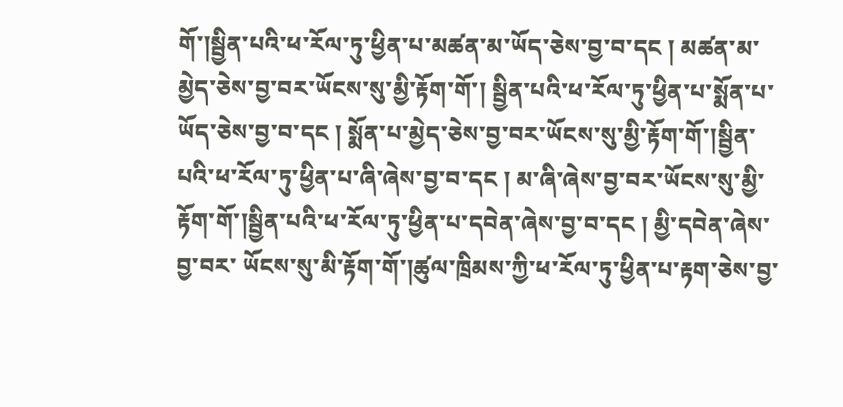གོ་།སྦྱིན་པའི་ཕ་རོལ་ཏུ་ཕྱིན་པ་མཚན་མ་ཡོད་ཅེས་བྱ་བ་དང ། མཚན་མ་མྱེད་ཅེས་བྱ་བར་ཡོངས་སུ་མྱི་རྟོག་གོ་། སྦྱིན་པའི་ཕ་རོལ་ཏུ་ཕྱིན་པ་སྨོན་པ་ཡོད་ཅེས་བྱ་བ་དང ། སྨོན་པ་མྱེད་ཅེས་བྱ་བར་ཡོངས་སུ་མྱི་རྟོག་གོ་།སྦྱིན་པའི་ཕ་རོལ་ཏུ་ཕྱིན་པ་ཞི་ཞེས་བྱ་བ་དང ། མ་ཞི་ཞེས་བྱ་བར་ཡོངས་སུ་མྱི་རྟོག་གོ་།སྦྱིན་པའི་ཕ་རོལ་ཏུ་ཕྱིན་པ་དབེན་ཞེས་བྱ་བ་དང ། མྱི་དབེན་ཞེས་བྱ་བར་ ཡོངས་སུ་མི་རྟོག་གོ་།ཚུལ་ཁྲིམས་ཀྱི་ཕ་རོལ་ཏུ་ཕྱིན་པ་རྟག་ཅེས་བྱ་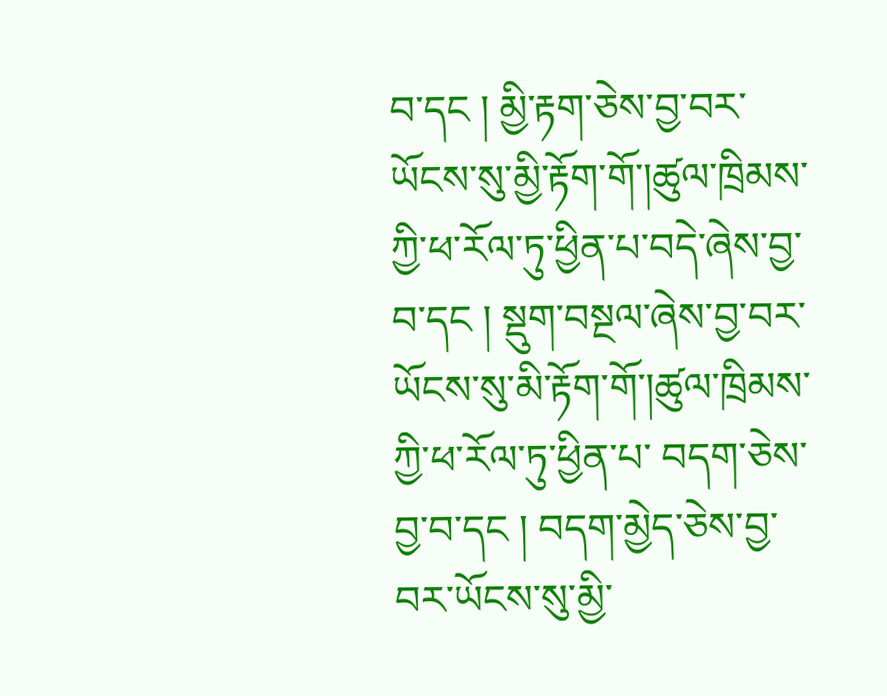བ་དང ། མྱི་རྟག་ཅེས་བྱ་བར་ཡོངས་སུ་མྱི་རྟོག་གོ་།ཚུལ་ཁྲིམས་ཀྱི་ཕ་རོལ་ཏུ་ཕྱིན་པ་བདེ་ཞེས་བྱ་བ་དང ། སྡུག་བསྔལ་ཞེས་བྱ་བར་ཡོངས་སུ་མི་རྟོག་གོ་།ཚུལ་ཁྲིམས་ཀྱི་ཕ་རོལ་ཏུ་ཕྱིན་པ་ བདག་ཅེས་བྱ་བ་དང ། བདག་མྱེད་ཅེས་བྱ་བར་ཡོངས་སུ་མྱི་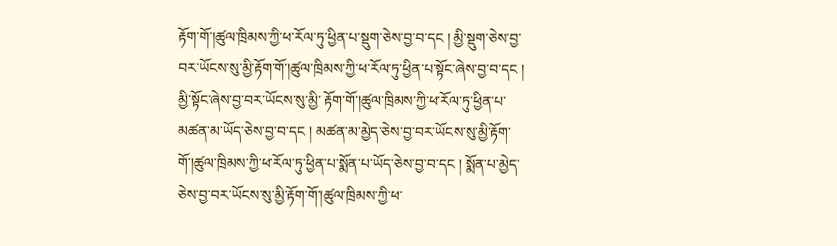རྟོག་གོ་།ཚུལ་ཁྲིམས་ཀྱི་ཕ་རོལ་ཏུ་ཕྱིན་པ་སྡུག་ཅེས་བྱ་བ་དང ། མྱི་སྡུག་ཅེས་བྱ་བར་ཡོངས་སུ་མྱི་རྟོག་གོ་།ཚུལ་ཁྲིམས་ཀྱི་ཕ་རོལ་ཏུ་ཕྱིན་པ་སྟོང་ཞེས་བྱ་བ་དང ། མྱི་སྟོང་ཞེས་བྱ་བར་ཡོངས་སུ་མྱི་ རྟོག་གོ་།ཚུལ་ཁྲིམས་ཀྱི་ཕ་རོལ་ཏུ་ཕྱིན་པ་མཚན་མ་ཡོད་ཅེས་བྱ་བ་དང ། མཚན་མ་མྱེད་ཅེས་བྱ་བར་ཡོངས་སུ་མྱི་རྟོག་གོ་།ཚུལ་ཁྲིམས་ཀྱི་ཕ་རོལ་ཏུ་ཕྱིན་པ་སྨོན་པ་ཡོད་ཅེས་བྱ་བ་དང ། སྨོན་པ་མྱེད་ཅེས་བྱ་བར་ཡོངས་སུ་མྱི་རྟོག་གོ་།ཚུལ་ཁྲིམས་ཀྱི་ཕ་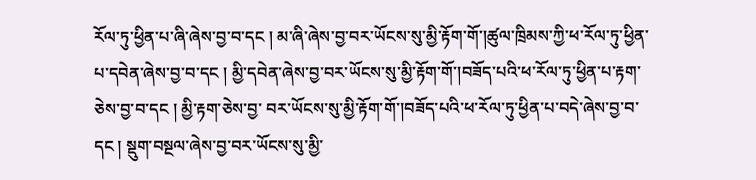རོལ་ཏུ་ཕྱིན་པ་ཞི་ཞེས་བྱ་བ་དང ། མ་ཞི་ཞེས་བྱ་བར་ཡོངས་སུ་མྱི་རྟོག་གོ་།ཚུལ་ཁྲིམས་ཀྱི་ཕ་རོལ་ཏུ་ཕྱིན་པ་དབེན་ཞེས་བྱ་བ་དང ། མྱི་དབེན་ཞེས་བྱ་བར་ཡོངས་སུ་མྱི་རྟོག་གོ་།བཟོད་པའི་ཕ་རོལ་ཏུ་ཕྱིན་པ་རྟག་ཅེས་བྱ་བ་དང ། མྱི་རྟག་ཅེས་བྱ་ བར་ཡོངས་སུ་མྱི་རྟོག་གོ་།བཟོད་པའི་ཕ་རོལ་ཏུ་ཕྱིན་པ་བདེ་ཞེས་བྱ་བ་དང ། སྡུག་བསྔལ་ཞེས་བྱ་བར་ཡོངས་སུ་མྱི་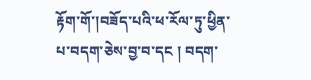རྟོག་གོ་།བཟོད་པའི་ཕ་རོལ་ཏུ་ཕྱིན་པ་བདག་ཅེས་བྱ་བ་དང ། བདག་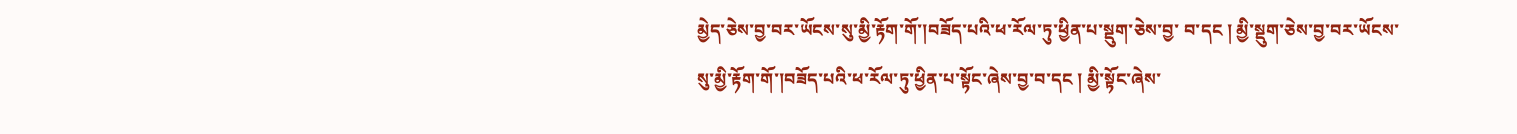མྱེད་ཅེས་བྱ་བར་ཡོངས་སུ་མྱི་རྟོག་གོ་།བཟོད་པའི་ཕ་རོལ་ཏུ་ཕྱིན་པ་སྡུག་ཅེས་བྱ་ བ་དང ། མྱི་སྡུག་ཅེས་བྱ་བར་ཡོངས་སུ་མྱི་རྟོག་གོ་།བཟོད་པའི་ཕ་རོལ་ཏུ་ཕྱིན་པ་སྟོང་ཞེས་བྱ་བ་དང ། མྱི་སྟོང་ཞེས་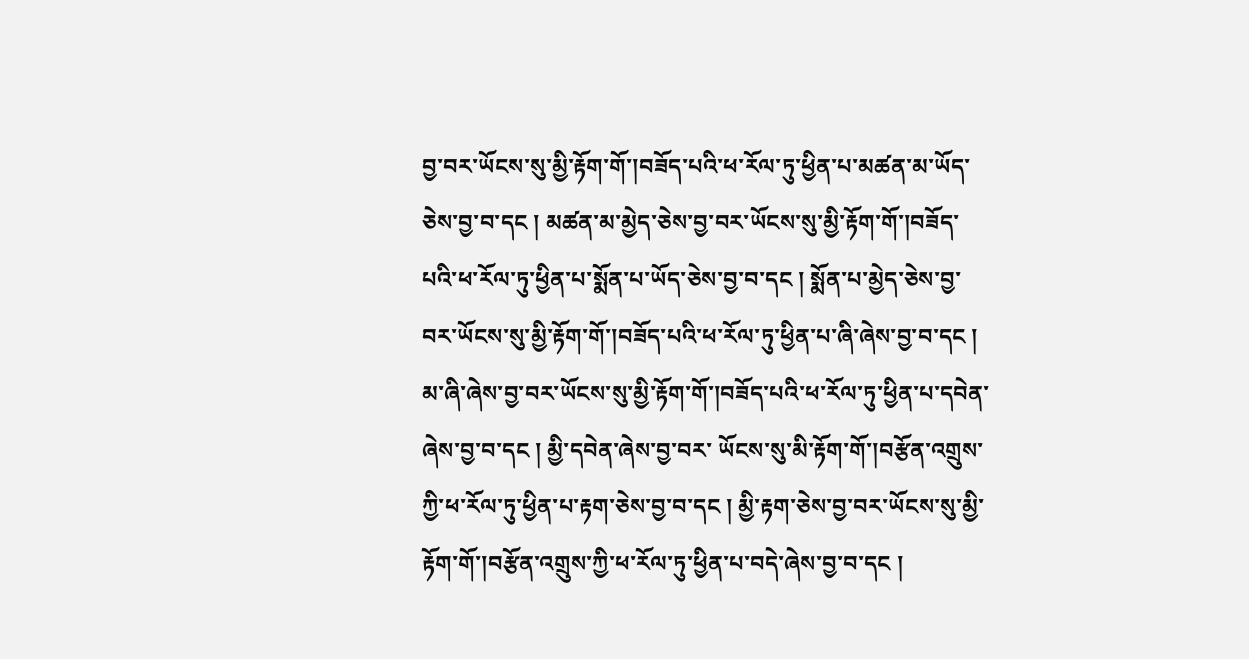བྱ་བར་ཡོངས་སུ་མྱི་རྟོག་གོ་།བཟོད་པའི་ཕ་རོལ་ཏུ་ཕྱིན་པ་མཚན་མ་ཡོད་ཅེས་བྱ་བ་དང ། མཚན་མ་མྱེད་ཅེས་བྱ་བར་ཡོངས་སུ་མྱི་རྟོག་གོ་།བཟོད་ པའི་ཕ་རོལ་ཏུ་ཕྱིན་པ་སྨོན་པ་ཡོད་ཅེས་བྱ་བ་དང ། སྨོན་པ་མྱེད་ཅེས་བྱ་བར་ཡོངས་སུ་མྱི་རྟོག་གོ་།བཟོད་པའི་ཕ་རོལ་ཏུ་ཕྱིན་པ་ཞི་ཞེས་བྱ་བ་དང ། མ་ཞི་ཞེས་བྱ་བར་ཡོངས་སུ་མྱི་རྟོག་གོ་།བཟོད་པའི་ཕ་རོལ་ཏུ་ཕྱིན་པ་དབེན་ཞེས་བྱ་བ་དང ། མྱི་དབེན་ཞེས་བྱ་བར་ ཡོངས་སུ་མི་རྟོག་གོ་།བརྩོན་འགྲུས་ཀྱི་ཕ་རོལ་ཏུ་ཕྱིན་པ་རྟག་ཅེས་བྱ་བ་དང ། མྱི་རྟག་ཅེས་བྱ་བར་ཡོངས་སུ་མྱི་རྟོག་གོ་།བརྩོན་འགྲུས་ཀྱི་ཕ་རོལ་ཏུ་ཕྱིན་པ་བདེ་ཞེས་བྱ་བ་དང །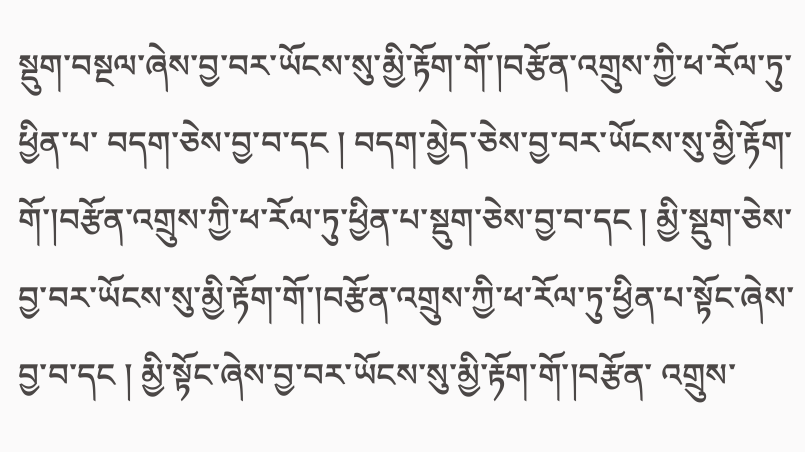སྡུག་བསྔལ་ཞེས་བྱ་བར་ཡོངས་སུ་མྱི་རྟོག་གོ་།བརྩོན་འགྲུས་ཀྱི་ཕ་རོལ་ཏུ་ཕྱིན་པ་ བདག་ཅེས་བྱ་བ་དང ། བདག་མྱེད་ཅེས་བྱ་བར་ཡོངས་སུ་མྱི་རྟོག་གོ་།བརྩོན་འགྲུས་ཀྱི་ཕ་རོལ་ཏུ་ཕྱིན་པ་སྡུག་ཅེས་བྱ་བ་དང ། མྱི་སྡུག་ཅེས་བྱ་བར་ཡོངས་སུ་མྱི་རྟོག་གོ་།བརྩོན་འགྲུས་ཀྱི་ཕ་རོལ་ཏུ་ཕྱིན་པ་སྟོང་ཞེས་བྱ་བ་དང ། མྱི་སྟོང་ཞེས་བྱ་བར་ཡོངས་སུ་མྱི་རྟོག་གོ་།བརྩོན་ འགྲུས་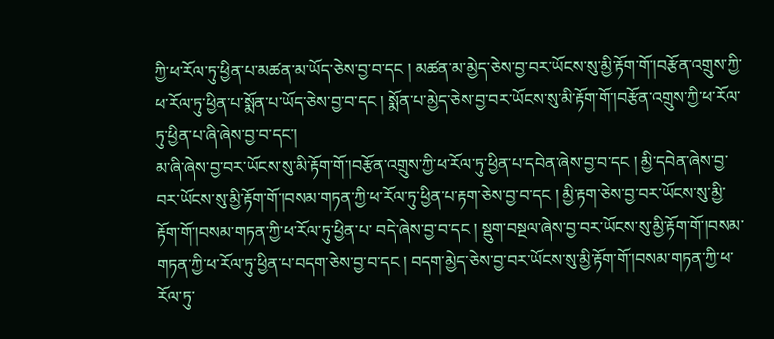ཀྱི་ཕ་རོལ་ཏུ་ཕྱིན་པ་མཚན་མ་ཡོད་ཅེས་བྱ་བ་དང ། མཚན་མ་མྱེད་ཅེས་བྱ་བར་ཡོངས་སུ་མྱི་རྟོག་གོ་།བརྩོན་འགྲུས་ཀྱི་ཕ་རོལ་ཏུ་ཕྱིན་པ་སྨོན་པ་ཡོད་ཅེས་བྱ་བ་དང ། སྨོན་པ་མྱེད་ཅེས་བྱ་བར་ཡོངས་སུ་མི་རྟོག་གོ་།བརྩོན་འགྲུས་ཀྱི་ཕ་རོལ་ཏུ་ཕྱིན་པ་ཞི་ཞེས་བྱ་བ་དང་།
མ་ཞི་ཞེས་བྱ་བར་ཡོངས་སུ་མི་རྟོག་གོ་།བརྩོན་འགྲུས་ཀྱི་ཕ་རོལ་ཏུ་ཕྱིན་པ་དབེན་ཞེས་བྱ་བ་དང ། མྱི་དབེན་ཞེས་བྱ་བར་ཡོངས་སུ་མྱི་རྟོག་གོ་།བསམ་གཏན་ཀྱི་ཕ་རོལ་ཏུ་ཕྱིན་པ་རྟག་ཅེས་བྱ་བ་དང ། མྱི་རྟག་ཅེས་བྱ་བར་ཡོངས་སུ་མྱི་རྟོག་གོ་།བསམ་གཏན་ཀྱི་ཕ་རོལ་ཏུ་ཕྱིན་པ་ བདེ་ཞེས་བྱ་བ་དང ། སྡུག་བསྔལ་ཞེས་བྱ་བར་ཡོངས་སུ་མྱི་རྟོག་གོ་།བསམ་གཏན་ཀྱི་ཕ་རོལ་ཏུ་ཕྱིན་པ་བདག་ཅེས་བྱ་བ་དང ། བདག་མྱེད་ཅེས་བྱ་བར་ཡོངས་སུ་མྱི་རྟོག་གོ་།བསམ་གཏན་ཀྱི་ཕ་རོལ་ཏུ་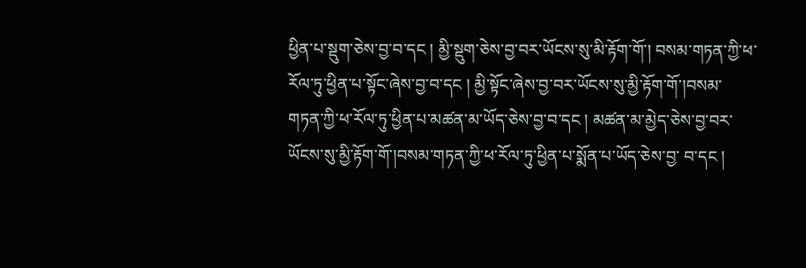ཕྱིན་པ་སྡུག་ཅེས་བྱ་བ་དང ། མྱི་སྡུག་ཅེས་བྱ་བར་ཡོངས་སུ་མི་རྟོག་གོ་། བསམ་གཏན་ཀྱི་ཕ་རོལ་ཏུ་ཕྱིན་པ་སྟོང་ཞེས་བྱ་བ་དང ། མྱི་སྟོང་ཞེས་བྱ་བར་ཡོངས་སུ་མྱི་རྟོག་གོ་།བསམ་གཏན་ཀྱི་ཕ་རོལ་ཏུ་ཕྱིན་པ་མཚན་མ་ཡོད་ཅེས་བྱ་བ་དང ། མཚན་མ་མྱེད་ཅེས་བྱ་བར་ཡོངས་སུ་མྱི་རྟོག་གོ་།བསམ་གཏན་ཀྱི་ཕ་རོལ་ཏུ་ཕྱིན་པ་སྨོན་པ་ཡོད་ཅེས་བྱ་ བ་དང །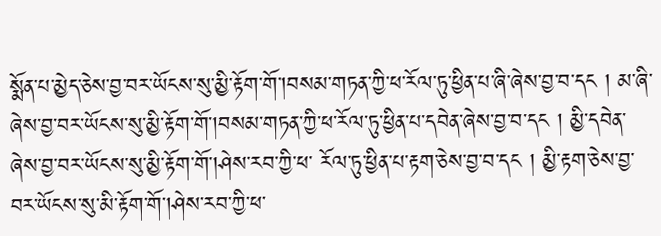སྨོན་པ་མྱེད་ཅེས་བྱ་བར་ཡོངས་སུ་མྱི་རྟོག་གོ་།བསམ་གཏན་ཀྱི་ཕ་རོལ་ཏུ་ཕྱིན་པ་ཞི་ཞེས་བྱ་བ་དང ། མ་ཞི་ཞེས་བྱ་བར་ཡོངས་སུ་མྱི་རྟོག་གོ་།བསམ་གཏན་ཀྱི་ཕ་རོལ་ཏུ་ཕྱིན་པ་དབེན་ཞེས་བྱ་བ་དང ། མྱི་དབེན་ཞེས་བྱ་བར་ཡོངས་སུ་མྱི་རྟོག་གོ་།ཤེས་རབ་ཀྱི་ཕ་ རོལ་ཏུ་ཕྱིན་པ་རྟག་ཅེས་བྱ་བ་དང ། མྱི་རྟག་ཅེས་བྱ་བར་ཡོངས་སུ་མི་རྟོག་གོ་།ཤེས་རབ་ཀྱི་ཕ་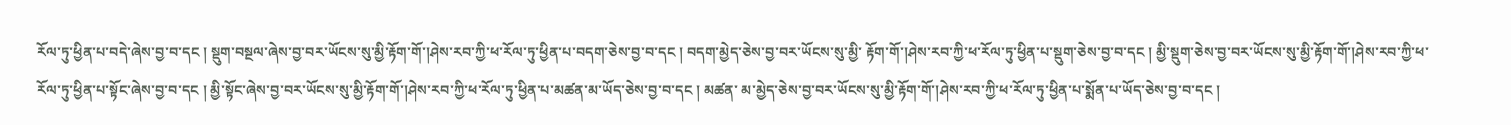རོལ་ཏུ་ཕྱིན་པ་བདེ་ཞེས་བྱ་བ་དང ། སྡུག་བསྔལ་ཞེས་བྱ་བར་ཡོངས་སུ་མྱི་རྟོག་གོ་།ཤེས་རབ་ཀྱི་ཕ་རོལ་ཏུ་ཕྱིན་པ་བདག་ཅེས་བྱ་བ་དང ། བདག་མྱེད་ཅེས་བྱ་བར་ཡོངས་སུ་མྱི་ རྟོག་གོ་།ཤེས་རབ་ཀྱི་ཕ་རོལ་ཏུ་ཕྱིན་པ་སྡུག་ཅེས་བྱ་བ་དང ། མྱི་སྡུག་ཅེས་བྱ་བར་ཡོངས་སུ་མྱི་རྟོག་གོ་།ཤེས་རབ་ཀྱི་ཕ་རོལ་ཏུ་ཕྱིན་པ་སྟོང་ཞེས་བྱ་བ་དང ། མྱི་སྟོང་ཞེས་བྱ་བར་ཡོངས་སུ་མྱི་རྟོག་གོ་།ཤེས་རབ་ཀྱི་ཕ་རོལ་ཏུ་ཕྱིན་པ་མཚན་མ་ཡོད་ཅེས་བྱ་བ་དང ། མཚན་ མ་མྱེད་ཅེས་བྱ་བར་ཡོངས་སུ་མྱི་རྟོག་གོ་།ཤེས་རབ་ཀྱི་ཕ་རོལ་ཏུ་ཕྱིན་པ་སྨོན་པ་ཡོད་ཅེས་བྱ་བ་དང །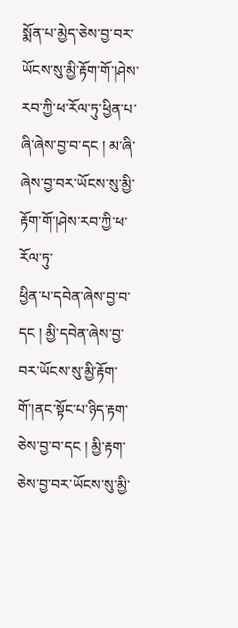སྨོན་པ་མྱེད་ཅེས་བྱ་བར་ཡོངས་སུ་མྱི་རྟོག་གོ་།ཤེས་རབ་ཀྱི་ཕ་རོལ་ཏུ་ཕྱིན་པ་ཞི་ཞེས་བྱ་བ་དང ། མ་ཞི་ཞེས་བྱ་བར་ཡོངས་སུ་མྱི་རྟོག་གོ་།ཤེས་རབ་ཀྱི་ཕ་རོལ་ཏུ་
ཕྱིན་པ་དབེན་ཞེས་བྱ་བ་དང ། མྱི་དབེན་ཞེས་བྱ་བར་ཡོངས་སུ་མྱི་རྟོག་གོ་།ནང་སྟོང་པ་ཉིད་རྟག་ཅེས་བྱ་བ་དང ། མྱི་རྟག་ཅེས་བྱ་བར་ཡོངས་སུ་མྱི་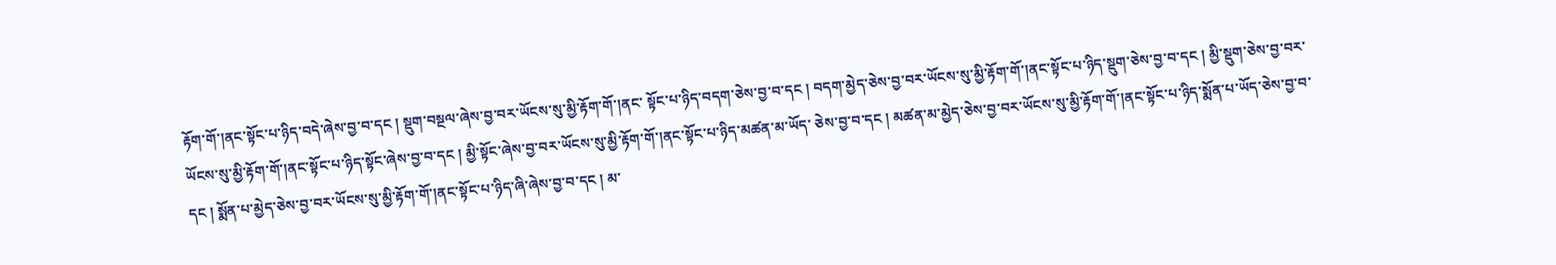རྟོག་གོ་།ནང་སྟོང་པ་ཉིད་བདེ་ཞེས་བྱ་བ་དང ། སྡུག་བསྔལ་ཞེས་བྱ་བར་ཡོངས་སུ་མྱི་རྟོག་གོ་།ནང་ སྟོང་པ་ཉིད་བདག་ཅེས་བྱ་བ་དང ། བདག་མྱེད་ཅེས་བྱ་བར་ཡོངས་སུ་མྱི་རྟོག་གོ་།ནང་སྟོང་པ་ཉིད་སྡུག་ཅེས་བྱ་བ་དང ། མྱི་སྡུག་ཅེས་བྱ་བར་ཡོངས་སུ་མྱི་རྟོག་གོ་།ནང་སྟོང་པ་ཉིད་སྟོང་ཞེས་བྱ་བ་དང ། མྱི་སྟོང་ཞེས་བྱ་བར་ཡོངས་སུ་མྱི་རྟོག་གོ་།ནང་སྟོང་པ་ཉིད་མཚན་མ་ཡོད་ ཅེས་བྱ་བ་དང ། མཚན་མ་མྱེད་ཅེས་བྱ་བར་ཡོངས་སུ་མྱི་རྟོག་གོ་།ནང་སྟོང་པ་ཉིད་སྨོན་པ་ཡོད་ཅེས་བྱ་བ་དང ། སྨོན་པ་མྱེད་ཅེས་བྱ་བར་ཡོངས་སུ་མྱི་རྟོག་གོ་།ནང་སྟོང་པ་ཉིད་ཞི་ཞེས་བྱ་བ་དང ། མ་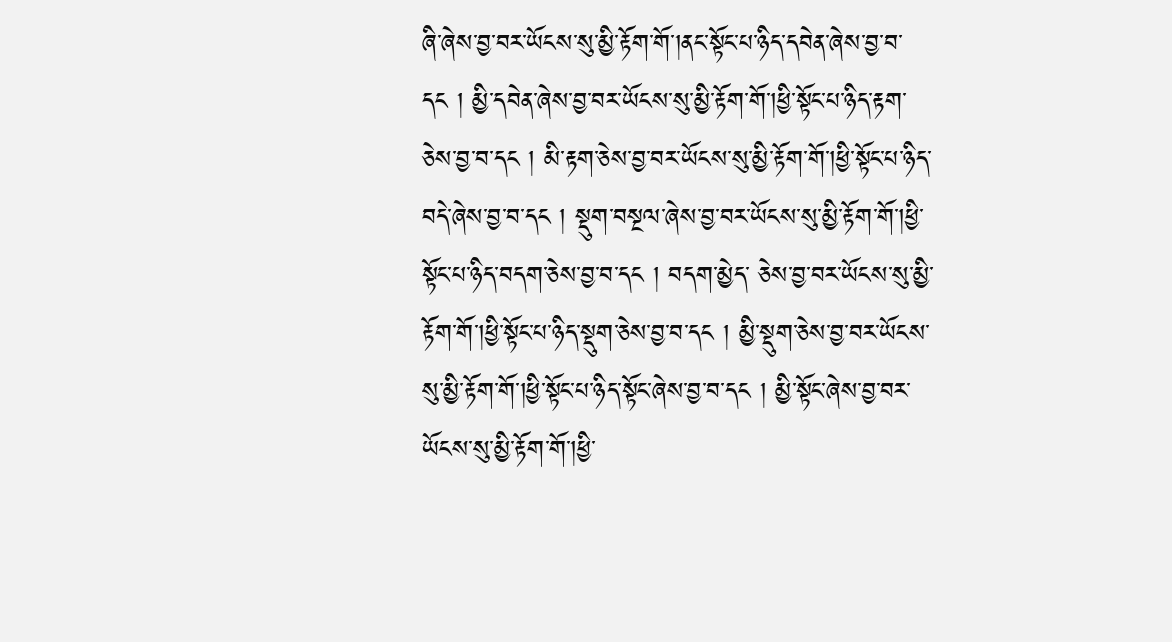ཞི་ཞེས་བྱ་བར་ཡོངས་སུ་མྱི་རྟོག་གོ་།ནང་སྟོང་པ་ཉིད་དབེན་ཞེས་བྱ་བ་ དང ། མྱི་དབེན་ཞེས་བྱ་བར་ཡོངས་སུ་མྱི་རྟོག་གོ་།ཕྱི་སྟོང་པ་ཉིད་རྟག་ཅེས་བྱ་བ་དང ། མི་རྟག་ཅེས་བྱ་བར་ཡོངས་སུ་མྱི་རྟོག་གོ་།ཕྱི་སྟོང་པ་ཉིད་བདེ་ཞེས་བྱ་བ་དང ། སྡུག་བསྔལ་ཞེས་བྱ་བར་ཡོངས་སུ་མྱི་རྟོག་གོ་།ཕྱི་སྟོང་པ་ཉིད་བདག་ཅེས་བྱ་བ་དང ། བདག་མྱེད་ ཅེས་བྱ་བར་ཡོངས་སུ་མྱི་རྟོག་གོ་།ཕྱི་སྟོང་པ་ཉིད་སྡུག་ཅེས་བྱ་བ་དང ། མྱི་སྡུག་ཅེས་བྱ་བར་ཡོངས་སུ་མྱི་རྟོག་གོ་།ཕྱི་སྟོང་པ་ཉིད་སྟོང་ཞེས་བྱ་བ་དང ། མྱི་སྟོང་ཞེས་བྱ་བར་ཡོངས་སུ་མྱི་རྟོག་གོ་།ཕྱི་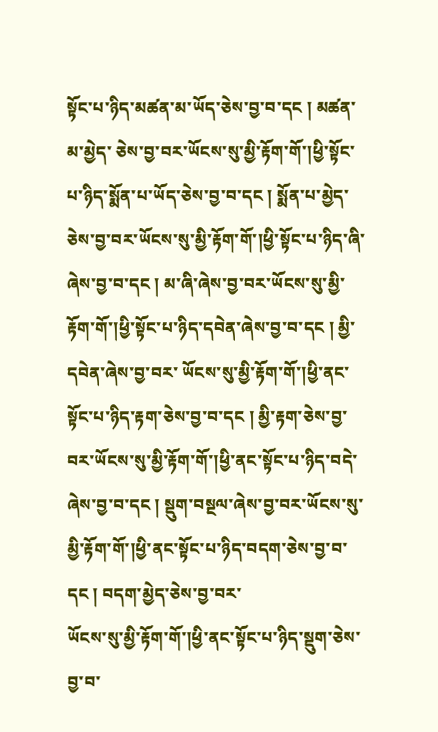སྟོང་པ་ཉིད་མཚན་མ་ཡོད་ཅེས་བྱ་བ་དང ། མཚན་མ་མྱེད་ ཅེས་བྱ་བར་ཡོངས་སུ་མྱི་རྟོག་གོ་།ཕྱི་སྟོང་པ་ཉིད་སྨོན་པ་ཡོད་ཅེས་བྱ་བ་དང ། སྨོན་པ་མྱེད་ཅེས་བྱ་བར་ཡོངས་སུ་མྱི་རྟོག་གོ་།ཕྱི་སྟོང་པ་ཉིད་ཞི་ཞེས་བྱ་བ་དང ། མ་ཞི་ཞེས་བྱ་བར་ཡོངས་སུ་མྱི་རྟོག་གོ་།ཕྱི་སྟོང་པ་ཉིད་དབེན་ཞེས་བྱ་བ་དང ། མྱི་དབེན་ཞེས་བྱ་བར་ ཡོངས་སུ་མྱི་རྟོག་གོ་།ཕྱི་ནང་སྟོང་པ་ཉིད་རྟག་ཅེས་བྱ་བ་དང ། མྱི་རྟག་ཅེས་བྱ་བར་ཡོངས་སུ་མྱི་རྟོག་གོ་།ཕྱི་ནང་སྟོང་པ་ཉིད་བདེ་ཞེས་བྱ་བ་དང ། སྡུག་བསྔལ་ཞེས་བྱ་བར་ཡོངས་སུ་མྱི་རྟོག་གོ་།ཕྱི་ནང་སྟོང་པ་ཉིད་བདག་ཅེས་བྱ་བ་དང ། བདག་མྱེད་ཅེས་བྱ་བར་
ཡོངས་སུ་མྱི་རྟོག་གོ་།ཕྱི་ནང་སྟོང་པ་ཉིད་སྡུག་ཅེས་བྱ་བ་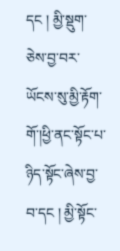དང ། མྱི་སྡུག་ཅེས་བྱ་བར་ཡོངས་སུ་མྱི་རྟོག་གོ་།ཕྱི་ནང་སྟོང་པ་ཉིད་སྟོང་ཞེས་བྱ་བ་དང ། མྱི་སྟོང་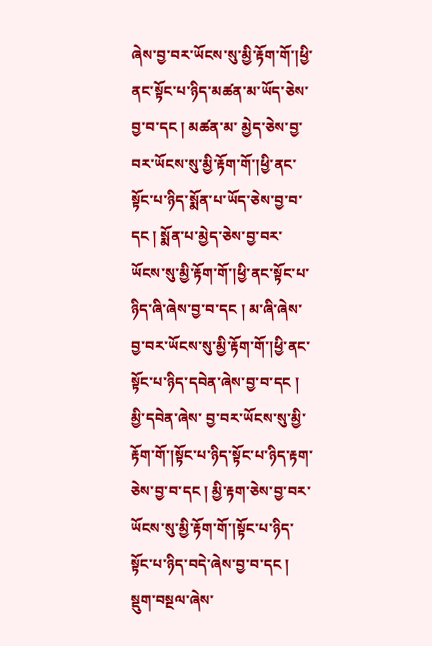ཞེས་བྱ་བར་ཡོངས་སུ་མྱི་རྟོག་གོ་།ཕྱི་ནང་སྟོང་པ་ཉིད་མཚན་མ་ཡོད་ཅེས་བྱ་བ་དང ། མཚན་མ་ མྱེད་ཅེས་བྱ་བར་ཡོངས་སུ་མྱི་རྟོག་གོ་།ཕྱི་ནང་སྟོང་པ་ཉིད་སྨོན་པ་ཡོད་ཅེས་བྱ་བ་དང ། སྨོན་པ་མྱེད་ཅེས་བྱ་བར་ཡོངས་སུ་མྱི་རྟོག་གོ་།ཕྱི་ནང་སྟོང་པ་ཉིད་ཞི་ཞེས་བྱ་བ་དང ། མ་ཞི་ཞེས་བྱ་བར་ཡོངས་སུ་མྱི་རྟོག་གོ་།ཕྱི་ནང་སྟོང་པ་ཉིད་དབེན་ཞེས་བྱ་བ་དང ། མྱི་དབེན་ཞེས་ བྱ་བར་ཡོངས་སུ་མྱི་རྟོག་གོ་།སྟོང་པ་ཉིད་སྟོང་པ་ཉིད་རྟག་ཅེས་བྱ་བ་དང ། མྱི་རྟག་ཅེས་བྱ་བར་ཡོངས་སུ་མྱི་རྟོག་གོ་།སྟོང་པ་ཉིད་སྟོང་པ་ཉིད་བདེ་ཞེས་བྱ་བ་དང ། སྡུག་བསྔལ་ཞེས་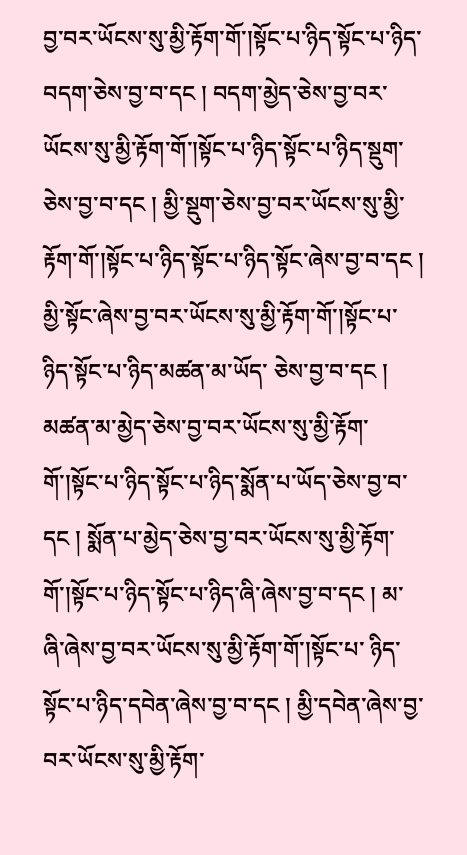བྱ་བར་ཡོངས་སུ་མྱི་རྟོག་གོ་།སྟོང་པ་ཉིད་སྟོང་པ་ཉིད་བདག་ཅེས་བྱ་བ་དང ། བདག་མྱེད་ཅེས་བྱ་བར་ཡོངས་སུ་མྱི་རྟོག་གོ་།སྟོང་པ་ཉིད་སྟོང་པ་ཉིད་སྡུག་ཅེས་བྱ་བ་དང ། མྱི་སྡུག་ཅེས་བྱ་བར་ཡོངས་སུ་མྱི་རྟོག་གོ་།སྟོང་པ་ཉིད་སྟོང་པ་ཉིད་སྟོང་ཞེས་བྱ་བ་དང ། མྱི་སྟོང་ཞེས་བྱ་བར་ཡོངས་སུ་མྱི་རྟོག་གོ་།སྟོང་པ་ཉིད་སྟོང་པ་ཉིད་མཚན་མ་ཡོད་ ཅེས་བྱ་བ་དང ། མཚན་མ་མྱེད་ཅེས་བྱ་བར་ཡོངས་སུ་མྱི་རྟོག་གོ་།སྟོང་པ་ཉིད་སྟོང་པ་ཉིད་སྨོན་པ་ཡོད་ཅེས་བྱ་བ་དང ། སྨོན་པ་མྱེད་ཅེས་བྱ་བར་ཡོངས་སུ་མྱི་རྟོག་གོ་།སྟོང་པ་ཉིད་སྟོང་པ་ཉིད་ཞི་ཞེས་བྱ་བ་དང ། མ་ཞི་ཞེས་བྱ་བར་ཡོངས་སུ་མྱི་རྟོག་གོ་།སྟོང་པ་ ཉིད་སྟོང་པ་ཉིད་དབེན་ཞེས་བྱ་བ་དང ། མྱི་དབེན་ཞེས་བྱ་བར་ཡོངས་སུ་མྱི་རྟོག་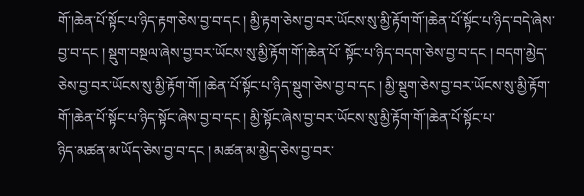གོ་།ཆེན་པོ་སྟོང་པ་ཉིད་རྟག་ཅེས་བྱ་བ་དང ། མྱི་རྟག་ཅེས་བྱ་བར་ཡོངས་སུ་མྱི་རྟོག་གོ་།ཆེན་པོ་སྟོང་པ་ཉིད་བདེ་ཞེས་བྱ་བ་དང ། སྡུག་བསྔལ་ཞེས་བྱ་བར་ཡོངས་སུ་མྱི་རྟོག་གོ་།ཆེན་པོ་ སྟོང་པ་ཉིད་བདག་ཅེས་བྱ་བ་དང ། བདག་མྱེད་ཅེས་བྱ་བར་ཡོངས་སུ་མྱི་རྟོག་གོ། །ཆེན་པོ་སྟོང་པ་ཉིད་སྡུག་ཅེས་བྱ་བ་དང ། མྱི་སྡུག་ཅེས་བྱ་བར་ཡོངས་སུ་མྱི་རྟོག་གོ་།ཆེན་པོ་སྟོང་པ་ཉིད་སྟོང་ཞེས་བྱ་བ་དང ། མྱི་སྟོང་ཞེས་བྱ་བར་ཡོངས་སུ་མྱི་རྟོག་གོ་།ཆེན་པོ་སྟོང་པ་
ཉིད་མཚན་མ་ཡོད་ཅེས་བྱ་བ་དང ། མཚན་མ་མྱེད་ཅེས་བྱ་བར་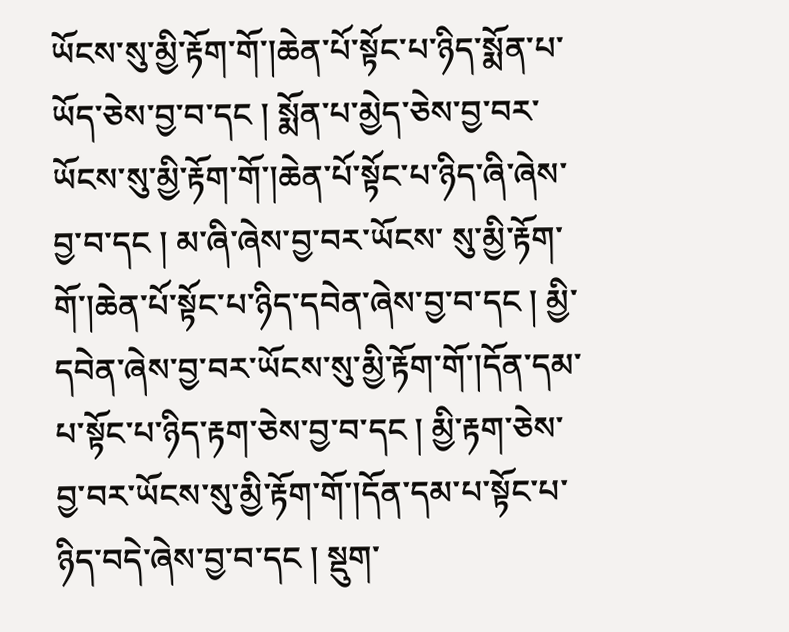ཡོངས་སུ་མྱི་རྟོག་གོ་།ཆེན་པོ་སྟོང་པ་ཉིད་སྨོན་པ་ཡོད་ཅེས་བྱ་བ་དང ། སྨོན་པ་མྱེད་ཅེས་བྱ་བར་ཡོངས་སུ་མྱི་རྟོག་གོ་།ཆེན་པོ་སྟོང་པ་ཉིད་ཞི་ཞེས་བྱ་བ་དང ། མ་ཞི་ཞེས་བྱ་བར་ཡོངས་ སུ་མྱི་རྟོག་གོ་།ཆེན་པོ་སྟོང་པ་ཉིད་དབེན་ཞེས་བྱ་བ་དང ། མྱི་དབེན་ཞེས་བྱ་བར་ཡོངས་སུ་མྱི་རྟོག་གོ་།དོན་དམ་པ་སྟོང་པ་ཉིད་རྟག་ཅེས་བྱ་བ་དང ། མྱི་རྟག་ཅེས་བྱ་བར་ཡོངས་སུ་མྱི་རྟོག་གོ་།དོན་དམ་པ་སྟོང་པ་ཉིད་བདེ་ཞེས་བྱ་བ་དང ། སྡུག་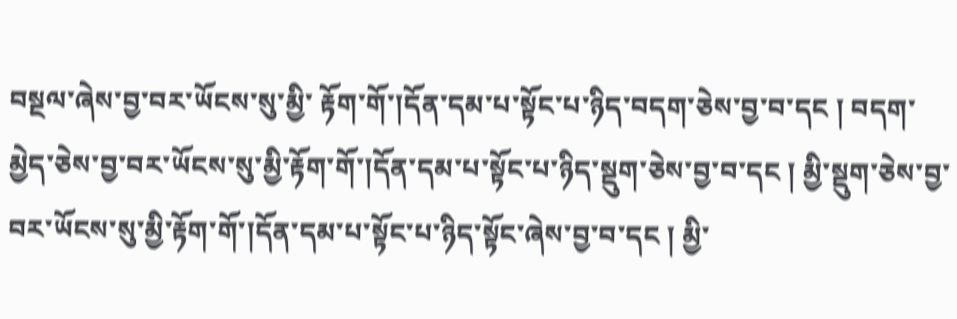བསྔལ་ཞེས་བྱ་བར་ཡོངས་སུ་མྱི་ རྟོག་གོ་།དོན་དམ་པ་སྟོང་པ་ཉིད་བདག་ཅེས་བྱ་བ་དང ། བདག་མྱེད་ཅེས་བྱ་བར་ཡོངས་སུ་མྱི་རྟོག་གོ་།དོན་དམ་པ་སྟོང་པ་ཉིད་སྡུག་ཅེས་བྱ་བ་དང ། མྱི་སྡུག་ཅེས་བྱ་བར་ཡོངས་སུ་མྱི་རྟོག་གོ་།དོན་དམ་པ་སྟོང་པ་ཉིད་སྟོང་ཞེས་བྱ་བ་དང ། མྱི་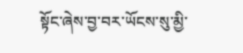སྟོང་ཞེས་བྱ་བར་ཡོངས་སུ་མྱི་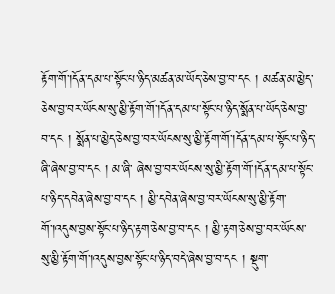རྟོག་གོ་།དོན་དམ་པ་སྟོང་པ་ཉིད་མཚན་མ་ཡོད་ཅེས་བྱ་བ་དང ། མཚན་མ་མྱེད་ཅེས་བྱ་བར་ཡོངས་སུ་མྱི་རྟོག་གོ་།དོན་དམ་པ་སྟོང་པ་ཉིད་སྨོན་པ་ཡོད་ཅེས་བྱ་བ་དང ། སྨོན་པ་མྱེད་ཅེས་བྱ་བར་ཡོངས་སུ་མྱི་རྟོག་གོ་།དོན་དམ་པ་སྟོང་པ་ཉིད་ཞི་ཞེས་བྱ་བ་དང ། མ་ཞི་ ཞེས་བྱ་བར་ཡོངས་སུ་མྱི་རྟོག་གོ་།དོན་དམ་པ་སྟོང་པ་ཉིད་དབེན་ཞེས་བྱ་བ་དང ། མྱི་དབེན་ཞེས་བྱ་བར་ཡོངས་སུ་མྱི་རྟོག་གོ་།འདུས་བྱས་སྟོང་པ་ཉིད་རྟག་ཅེས་བྱ་བ་དང ། མྱི་རྟག་ཅེས་བྱ་བར་ཡོངས་སུ་མྱི་རྟོག་གོ་།འདུས་བྱས་སྟོང་པ་ཉིད་བདེ་ཞེས་བྱ་བ་དང ། སྡུག་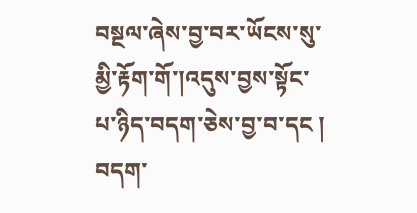བསྔལ་ཞེས་བྱ་བར་ཡོངས་སུ་མྱི་རྟོག་གོ་།འདུས་བྱས་སྟོང་པ་ཉིད་བདག་ཅེས་བྱ་བ་དང ། བདག་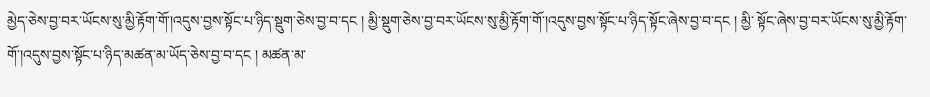མྱེད་ཅེས་བྱ་བར་ཡོངས་སུ་མྱི་རྟོག་གོ་།འདུས་བྱས་སྟོང་པ་ཉིད་སྡུག་ཅེས་བྱ་བ་དང ། མྱི་སྡུག་ཅེས་བྱ་བར་ཡོངས་སུ་མྱི་རྟོག་གོ་།འདུས་བྱས་སྟོང་པ་ཉིད་སྟོང་ཞེས་བྱ་བ་དང ། མྱི་ སྟོང་ཞེས་བྱ་བར་ཡོངས་སུ་མྱི་རྟོག་གོ་།འདུས་བྱས་སྟོང་པ་ཉིད་མཚན་མ་ཡོད་ཅེས་བྱ་བ་དང ། མཚན་མ་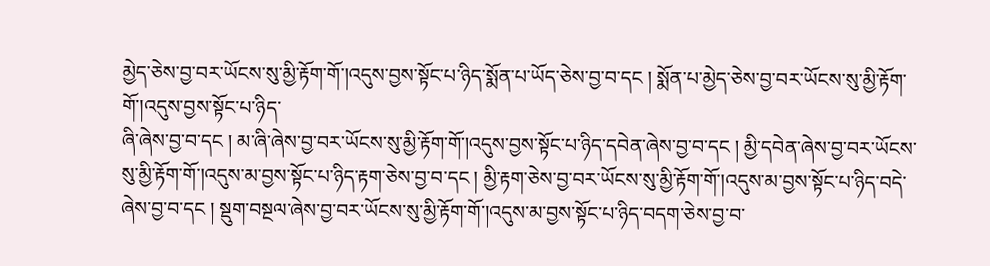མྱེད་ཅེས་བྱ་བར་ཡོངས་སུ་མྱི་རྟོག་གོ་།འདུས་བྱས་སྟོང་པ་ཉིད་སྨོན་པ་ཡོད་ཅེས་བྱ་བ་དང ། སྨོན་པ་མྱེད་ཅེས་བྱ་བར་ཡོངས་སུ་མྱི་རྟོག་གོ་།འདུས་བྱས་སྟོང་པ་ཉིད་
ཞི་ཞེས་བྱ་བ་དང ། མ་ཞི་ཞེས་བྱ་བར་ཡོངས་སུ་མྱི་རྟོག་གོ་།འདུས་བྱས་སྟོང་པ་ཉིད་དབེན་ཞེས་བྱ་བ་དང ། མྱི་དབེན་ཞེས་བྱ་བར་ཡོངས་སུ་མྱི་རྟོག་གོ་།འདུས་མ་བྱས་སྟོང་པ་ཉིད་རྟག་ཅེས་བྱ་བ་དང ། མྱི་རྟག་ཅེས་བྱ་བར་ཡོངས་སུ་མྱི་རྟོག་གོ་།འདུས་མ་བྱས་སྟོང་པ་ཉིད་བདེ་ ཞེས་བྱ་བ་དང ། སྡུག་བསྔལ་ཞེས་བྱ་བར་ཡོངས་སུ་མྱི་རྟོག་གོ་།འདུས་མ་བྱས་སྟོང་པ་ཉིད་བདག་ཅེས་བྱ་བ་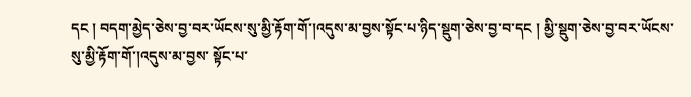དང ། བདག་མྱེད་ཅེས་བྱ་བར་ཡོངས་སུ་མྱི་རྟོག་གོ་།འདུས་མ་བྱས་སྟོང་པ་ཉིད་སྡུག་ཅེས་བྱ་བ་དང ། མྱི་སྡུག་ཅེས་བྱ་བར་ཡོངས་སུ་མྱི་རྟོག་གོ་།འདུས་མ་བྱས་ སྟོང་པ་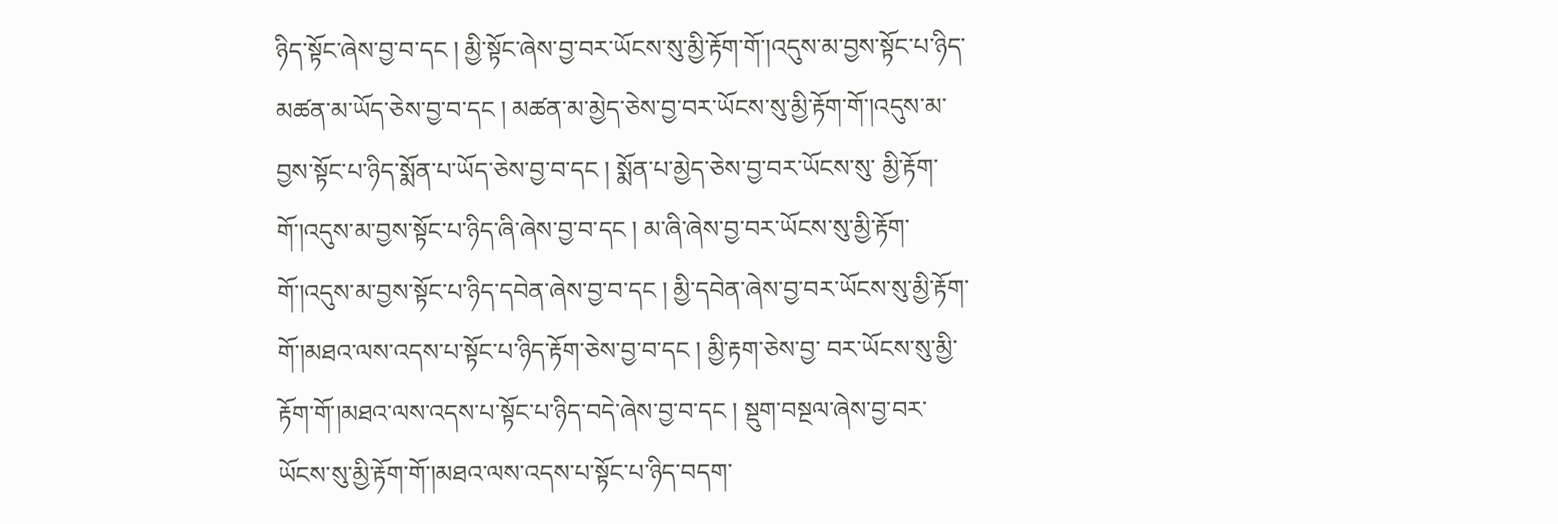ཉིད་སྟོང་ཞེས་བྱ་བ་དང ། མྱི་སྟོང་ཞེས་བྱ་བར་ཡོངས་སུ་མྱི་རྟོག་གོ་།འདུས་མ་བྱས་སྟོང་པ་ཉིད་མཚན་མ་ཡོད་ཅེས་བྱ་བ་དང ། མཚན་མ་མྱེད་ཅེས་བྱ་བར་ཡོངས་སུ་མྱི་རྟོག་གོ་།འདུས་མ་བྱས་སྟོང་པ་ཉིད་སྨོན་པ་ཡོད་ཅེས་བྱ་བ་དང ། སྨོན་པ་མྱེད་ཅེས་བྱ་བར་ཡོངས་སུ་ མྱི་རྟོག་གོ་།འདུས་མ་བྱས་སྟོང་པ་ཉིད་ཞི་ཞེས་བྱ་བ་དང ། མ་ཞི་ཞེས་བྱ་བར་ཡོངས་སུ་མྱི་རྟོག་གོ་།འདུས་མ་བྱས་སྟོང་པ་ཉིད་དབེན་ཞེས་བྱ་བ་དང ། མྱི་དབེན་ཞེས་བྱ་བར་ཡོངས་སུ་མྱི་རྟོག་གོ་།མཐའ་ལས་འདས་པ་སྟོང་པ་ཉིད་རྟོག་ཅེས་བྱ་བ་དང ། མྱི་རྟག་ཅེས་བྱ་ བར་ཡོངས་སུ་མྱི་རྟོག་གོ་།མཐའ་ལས་འདས་པ་སྟོང་པ་ཉིད་བདེ་ཞེས་བྱ་བ་དང ། སྡུག་བསྔལ་ཞེས་བྱ་བར་ཡོངས་སུ་མྱི་རྟོག་གོ་།མཐའ་ལས་འདས་པ་སྟོང་པ་ཉིད་བདག་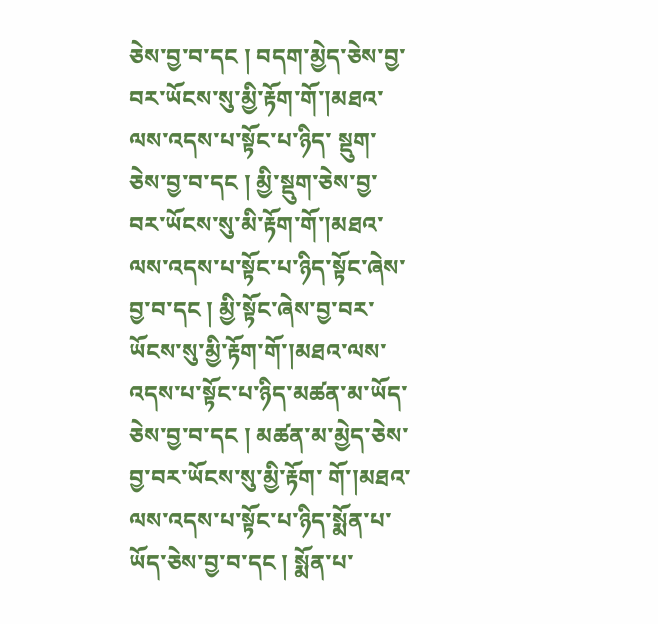ཅེས་བྱ་བ་དང ། བདག་མྱེད་ཅེས་བྱ་བར་ཡོངས་སུ་མྱི་རྟོག་གོ་།མཐའ་ལས་འདས་པ་སྟོང་པ་ཉིད་ སྡུག་ཅེས་བྱ་བ་དང ། མྱི་སྡུག་ཅེས་བྱ་བར་ཡོངས་སུ་མི་རྟོག་གོ་།མཐའ་ལས་འདས་པ་སྟོང་པ་ཉིད་སྟོང་ཞེས་བྱ་བ་དང ། མྱི་སྟོང་ཞེས་བྱ་བར་ཡོངས་སུ་མྱི་རྟོག་གོ་།མཐའ་ལས་འདས་པ་སྟོང་པ་ཉིད་མཚན་མ་ཡོད་ཅེས་བྱ་བ་དང ། མཚན་མ་མྱེད་ཅེས་བྱ་བར་ཡོངས་སུ་མྱི་རྟོག་ གོ་།མཐའ་ལས་འདས་པ་སྟོང་པ་ཉིད་སྨོན་པ་ཡོད་ཅེས་བྱ་བ་དང ། སྨོན་པ་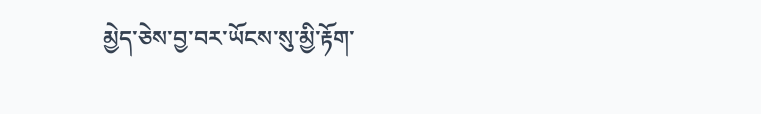མྱེད་ཅེས་བྱ་བར་ཡོངས་སུ་མྱི་རྟོག་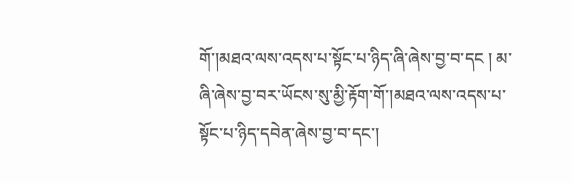གོ་།མཐའ་ལས་འདས་པ་སྟོང་པ་ཉིད་ཞི་ཞེས་བྱ་བ་དང ། མ་ཞི་ཞེས་བྱ་བར་ཡོངས་སུ་མྱི་རྟོག་གོ་།མཐའ་ལས་འདས་པ་སྟོང་པ་ཉིད་དབེན་ཞེས་བྱ་བ་དང་།